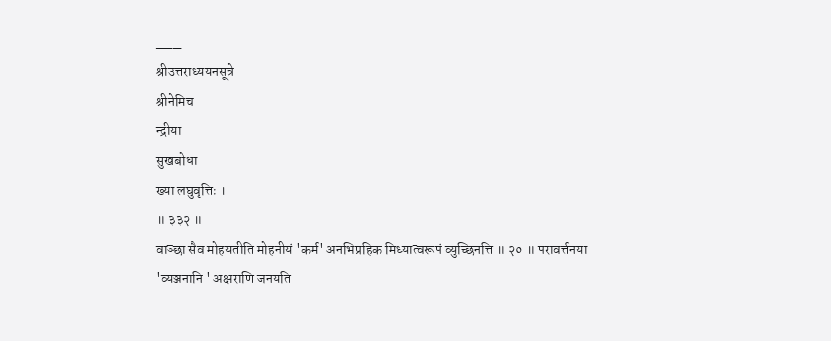___
श्रीउत्तराध्ययनसूत्रे
श्रीनेमिच
न्द्रीया
सुखबोधा
ख्या लघुवृत्तिः ।
॥ ३३२ ॥
वाञ्छा सैव मोहयतीति मोहनीयं 'कर्म' अनभिप्रहिक मिध्यात्वरूपं व्युच्छिनत्ति ॥ २० ॥ परावर्त्तनया 'व्यञ्जनानि ' अक्षराणि जनयति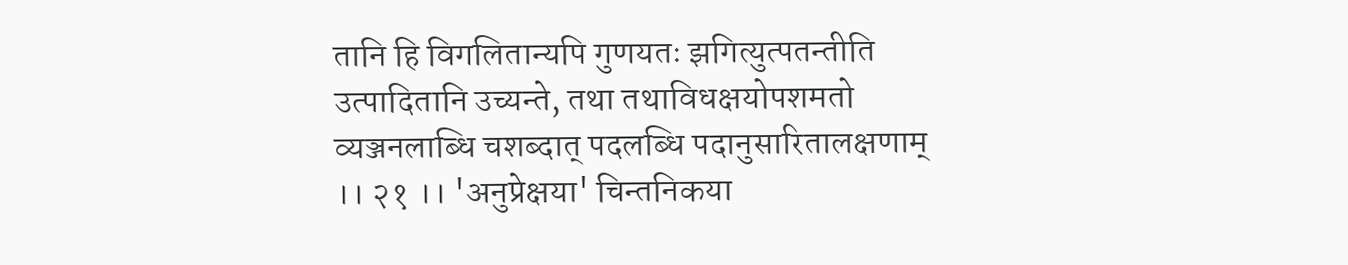तानि हि विगलितान्यपि गुणयतः झगित्युत्पतन्तीति उत्पादितानि उच्यन्ते, तथा तथाविधक्षयोपशमतो व्यञ्जनलाब्धि चशब्दात् पदलब्धि पदानुसारितालक्षणाम् ।। २१ ।। 'अनुप्रेक्षया' चिन्तनिकया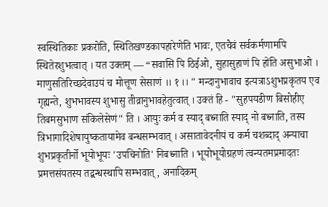स्वस्थितिकाः प्रकरोति, स्थितिखण्डकापहारेणेति भावः, एतचैवं सर्वकर्मणामपि स्थितेरशुभत्वात् । यत उक्तम् — “सवासि पि ठिईओ, सुहासुहाणं पि होंति असुभाओ । माणुसतिरिच्छदेवाउयं च मोत्तूण सेसाणं ।। १ ।। " मन्दानुभावाच इत्यत्राऽशुभप्रकृतय एव गृह्यन्ते, शुभभावस्य शुभासु तीव्रानुभावहेतुत्वात् । उक्तं हि - "सुहपयडीण बिसोहीए तिबमसुभाण संकिलेसेणं" ति । आयुः कर्म व स्याद् बध्नाति स्याद् नो बध्नाति, तस्य त्रिभागादिशेषायुष्कतायामेव बन्धसम्भवात् । असातावेदनीयं च कर्म चशब्दाद् अन्याचा शुभप्रकृतीर्नो भूयोभूयः 'उपचिनोति' निबध्नाति । भूयोभूयोग्रहणं त्वन्यतमप्रमादतः प्रमत्तसंयतस्य तद्बन्धस्थापि सम्भवात्, अनादिकम्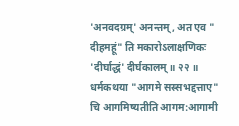'अनवदग्रम्' अनन्तम्, अत एव " दीहमहूं" ति मकारोऽलाक्षणिकः 'दीर्घाद्धं' दीर्घकालम् ॥ २२ ॥ धर्मकथया "आगमे सस्सभद्दत्ताए" चि आगमिष्यतीति आगम:आगामी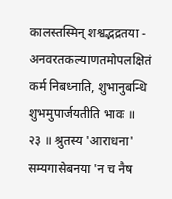कालस्तस्मिन् शश्वद्भद्रतया - अनवरतकल्याणतमोपलक्षितं कर्म निबध्नाति, शुभानुबन्धि शुभमुपार्जयतीति भावः ॥ २३ ॥ श्रुतस्य 'आराधना' सम्यगासेबनया 'न च नैष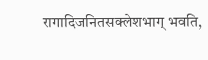रागादिजनितसक्लेशभाग् भवति,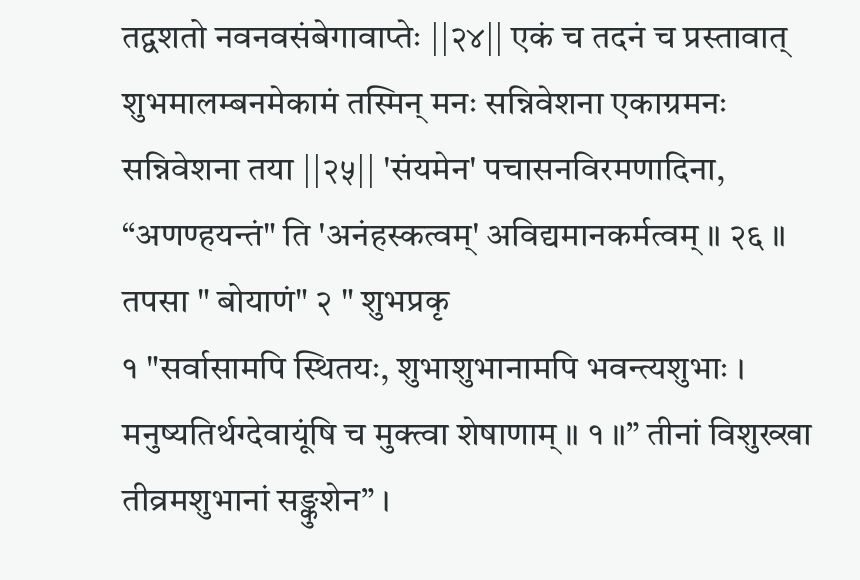तद्वशतो नवनवसंबेगावाप्तेः ||२४|| एकं च तदनं च प्रस्तावात् शुभमालम्बनमेकामं तस्मिन् मनः सन्निवेशना एकाग्रमनः सन्निवेशना तया ||२५|| 'संयमेन' पचासनविरमणादिना, “अणण्हयन्तं" ति 'अनंहस्कत्वम्' अविद्यमानकर्मत्वम् ॥ २६ ॥ तपसा " बोयाणं" २ " शुभप्रकृ
१ "सर्वासामपि स्थितयः, शुभाशुभानामपि भवन्त्यशुभाः । मनुष्यतिर्थग्देवायूंषि च मुक्त्वा शेषाणाम् ॥ १ ॥” तीनां विशुख्खा तीव्रमशुभानां सङ्कुशेन” ।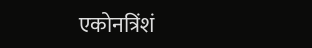एकोनत्रिंशं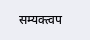सम्यक्त्वप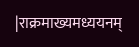|राक्रमाख्यमध्ययनम्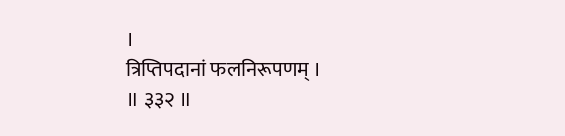।
त्रिप्तिपदानां फलनिरूपणम् ।
॥ ३३२ ॥